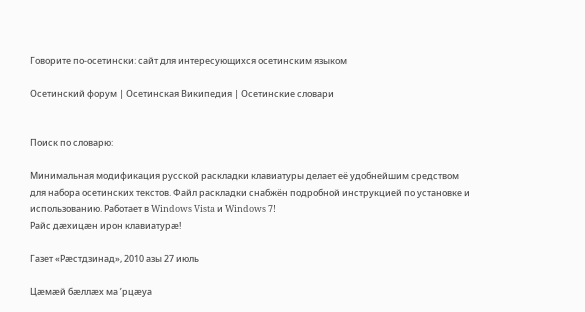Говорите по-осетински: сайт для интересующихся осетинским языком

Осетинский форум | Осетинская Википедия | Осетинские словари


Поиск по словарю:

Минимальная модификация русской раскладки клавиатуры делает её удобнейшим средством для набора осетинских текстов. Файл раскладки снабжён подробной инструкцией по установке и использованию. Работает в Windows Vista и Windows 7!
Райс дæхицæн ирон клавиатурæ!

Газет «Рæстдзинад», 2010 азы 27 июль

Цæмæй бæллæх ма ’рцæуа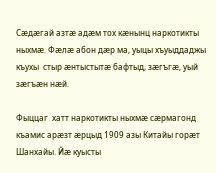Сæдæгай азтæ адæм тох кæнынц наркотикты ныхмæ. Фæлæ абон дæр ма, уыцы хъуыддаджы къухы  стыр æнтыстытæ бафтыд, зæгъгæ, уый  зæгъæн нæй.

Фыццаг  хатт наркотикты ныхмæ сæрмагонд  къамис арæзт æрцыд 1909 азы Китайы горæт Шанхайы. Йæ куысты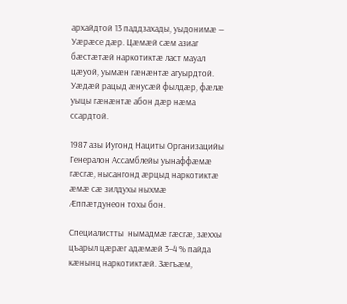архайдтой 13 паддзахады, уыдонимæ — Уæрæсе дæр. Цæмæй сæм азиаг бæстæтæй наркотиктæ ласт мауал цæуой, уымæн гæнæнтæ агуырдтой. Уæдæй рацыд æнусæй фылдæр, фæлæ уыцы гæнæнтæ абон дæр нæма ссардтой.

1987 азы Иугонд Нациты Организацийы Генералон Ассамблейы уынаффæмæ гæсгæ, нысангонд æрцыд наркотиктæ æмæ сæ зилдухы ныхмæ Æппæтдунеон тохы бон.

Специалистты  нымадмæ гæсгæ, зæххы цъарыл цæрæг адæмæй 3–4 % пайда кæнынц наркотиктæй. Зæгъæм,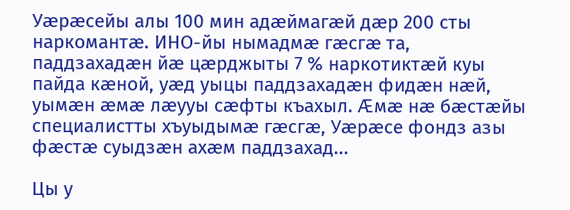Уæрæсейы алы 100 мин адæймагæй дæр 200 сты наркомантæ. ИНО-йы нымадмæ гæсгæ та, паддзахадæн йæ цæрджыты 7 % наркотиктæй куы пайда кæной, уæд уыцы паддзахадæн фидæн нæй, уымæн æмæ лæууы сæфты къахыл. Æмæ нæ бæстæйы специалистты хъуыдымæ гæсгæ, Уæрæсе фондз азы фæстæ суыдзæн ахæм паддзахад...

Цы у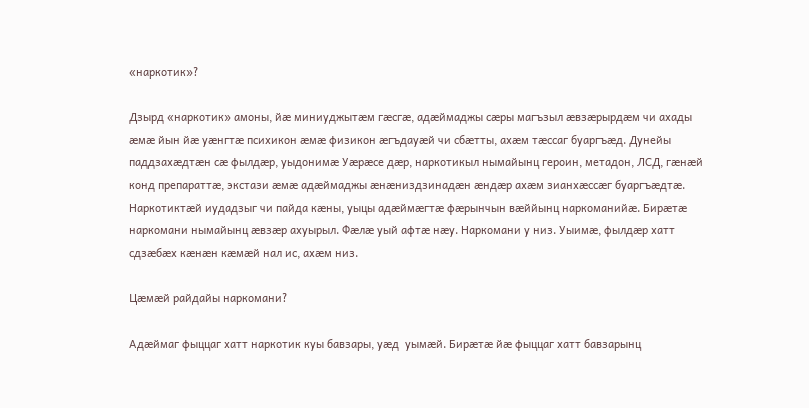«наркотик»?

Дзырд «наркотик» амоны, йæ миниуджытæм гæсгæ, адæймаджы сæры магъзыл æвзæрырдæм чи ахады æмæ йын йæ уæнгтæ психикон æмæ физикон æгъдауæй чи сбæтты, ахæм тæссаг буаргъæд. Дунейы паддзахæдтæн сæ фылдæр, уыдонимæ Уæрæсе дæр, наркотикыл нымайынц героин, метадон, ЛСД, гæнæй конд препараттæ, экстази æмæ адæймаджы æнæниздзинадæн æндæр ахæм зианхæссæг буаргъæдтæ. Наркотиктæй иудадзыг чи пайда кæны, уыцы адæймæгтæ фæрынчын вæййынц наркоманийæ. Бирæтæ наркомани нымайынц æвзæр ахуырыл. Фæлæ уый афтæ нæу. Наркомани у низ. Уыимæ, фылдæр хатт сдзæбæх кæнæн кæмæй нал ис, ахæм низ.

Цæмæй райдайы наркомани?

Адæймаг фыццаг хатт наркотик куы бавзары, уæд  уымæй. Бирæтæ йæ фыццаг хатт бавзарынц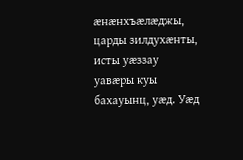æнæнхъæлæджы, царды зилдухæнты, исты уæззау уавæры куы бахауынц, уæд. Уæд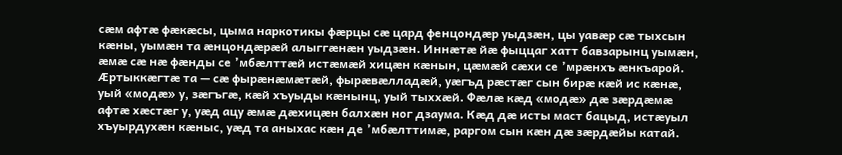сæм афтæ фæкæсы, цыма наркотикы фæрцы сæ цард фенцондæр уыдзæн, цы уавæр сæ тыхсын кæны, уымæн та æнцондæрæй алыггæнæн уыдзæн. Иннæтæ йæ фыццаг хатт бавзарынц уымæн, æмæ сæ нæ фæнды се ’мбæлттæй истæмæй хицæн кæнын, цæмæй сæхи се ’мрæнхъ æнкъарой. Æртыккæгтæ та — сæ фырæнæмæтæй, фырæвæлладæй, уæгъд рæстæг сын бирæ кæй ис кæнæ, уый «модæ» у, зæгъгæ, кæй хъуыды кæнынц, уый тыххæй. Фæлæ кæд «модæ» дæ зæрдæмæ афтæ хæстæг у, уæд ацу æмæ дæхицæн балхæн ног дзаума. Кæд дæ исты маст бацыд, истæуыл хъуырдухæн кæныс, уæд та аныхас кæн де ’мбæлттимæ, раргом сын кæн дæ зæрдæйы катай.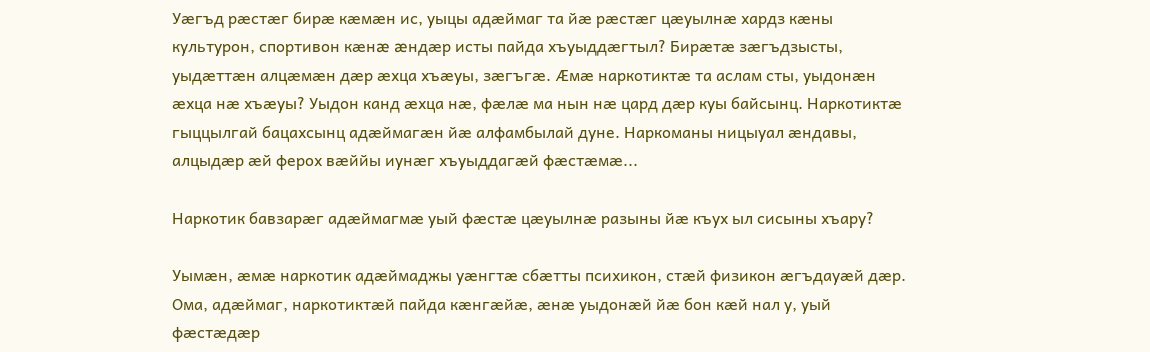Уæгъд рæстæг бирæ кæмæн ис, уыцы адæймаг та йæ рæстæг цæуылнæ хардз кæны культурон, спортивон кæнæ æндæр исты пайда хъуыддæгтыл? Бирæтæ зæгъдзысты, уыдæттæн алцæмæн дæр æхца хъæуы, зæгъгæ. Æмæ наркотиктæ та аслам сты, уыдонæн æхца нæ хъæуы? Уыдон канд æхца нæ, фæлæ ма нын нæ цард дæр куы байсынц. Наркотиктæ гыццылгай бацахсынц адæймагæн йæ алфамбылай дуне. Наркоманы ницыуал æндавы, алцыдæр æй ферох вæййы иунæг хъуыддагæй фæстæмæ...

Наркотик бавзарæг адæймагмæ уый фæстæ цæуылнæ разыны йæ къух ыл сисыны хъару?

Уымæн, æмæ наркотик адæймаджы уæнгтæ сбæтты психикон, стæй физикон æгъдауæй дæр. Ома, адæймаг, наркотиктæй пайда кæнгæйæ, æнæ уыдонæй йæ бон кæй нал у, уый фæстæдæр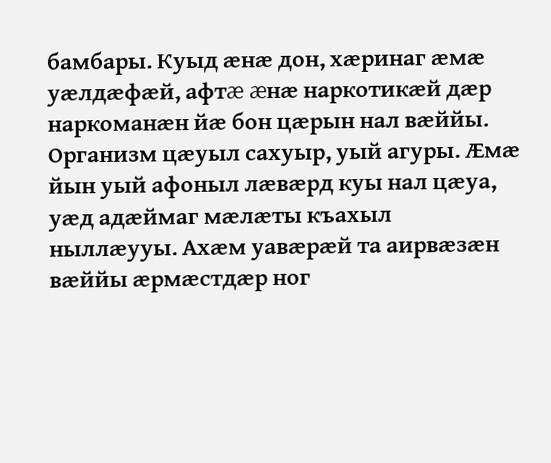бамбары. Куыд æнæ дон, хæринаг æмæ уæлдæфæй, афтæ æнæ наркотикæй дæр наркоманæн йæ бон цæрын нал вæййы. Организм цæуыл сахуыр, уый агуры. Æмæ йын уый афоныл лæвæрд куы нал цæуа, уæд адæймаг мæлæты къахыл ныллæууы. Ахæм уавæрæй та аирвæзæн вæййы æрмæстдæр ног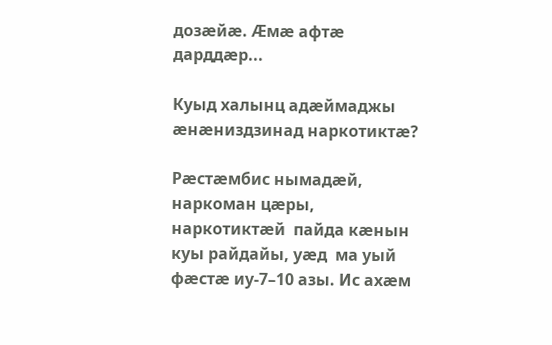дозæйæ. Æмæ афтæ дарддæр...

Куыд халынц адæймаджы æнæниздзинад наркотиктæ?

Рæстæмбис нымадæй, наркоман цæры, наркотиктæй  пайда кæнын куы райдайы, уæд  ма уый фæстæ иу-7–10 азы. Ис ахæм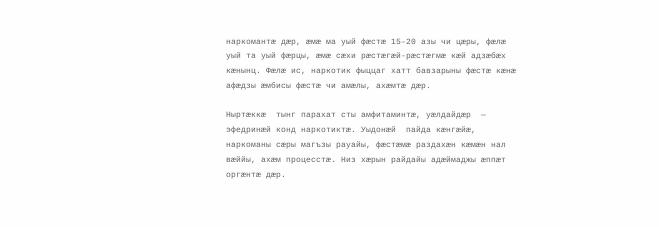наркомантæ дæр, æмæ ма уый фæстæ 15–20 азы чи цæры, фæлæ уый та уый фæрцы, æмæ сæхи рæстæгæй-рæстæгмæ кæй адзæбæх кæнынц. Фæлæ ис, наркотик фыццаг хатт бавзарыны фæстæ кæнæ афæдзы æмбисы фæстæ чи амæлы, ахæмтæ дæр.

Ныртæккæ  тынг парахат сты амфитаминтæ, уæлдайдæр  — эфедринæй конд наркотиктæ. Уыдонæй  пайда кæнгæйæ, наркоманы сæры магъзы рауайы, фæстæмæ раздахæн кæмæн нал вæййы, ахæм процесстæ. Низ хæрын райдайы адæймаджы æппæт оргæнтæ дæр.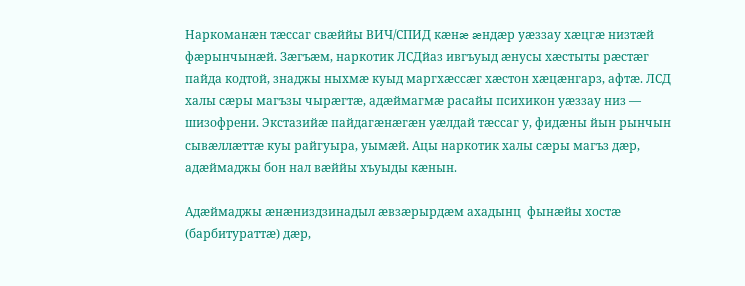Наркоманæн тæссаг свæййы ВИЧ/СПИД кæнæ æндæр уæззау хæцгæ низтæй фæрынчынæй. Зæгъæм, наркотик ЛСДйаз ивгъуыд æнусы хæстыты рæстæг пайда кодтой, знаджы ныхмæ куыд маргхæссæг хæстон хæцæнгарз, афтæ. ЛСД халы сæры магъзы чырæгтæ, адæймагмæ расайы психикон уæззау низ — шизофрени. Экстазийæ пайдагæнæгæн уæлдай тæссаг у, фидæны йын рынчын сывæллæттæ куы райгуыра, уымæй. Ацы наркотик халы сæры магъз дæр, адæймаджы бон нал вæййы хъуыды кæнын.

Адæймаджы æнæниздзинадыл æвзæрырдæм ахадынц  фынæйы хостæ (барбитураттæ) дæр,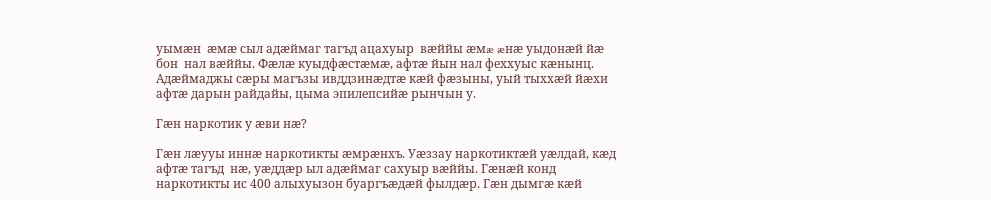уымæн  æмæ сыл адæймаг тагъд ацахуыр  вæййы æмæ æнæ уыдонæй йæ бон  нал вæййы. Фæлæ куыдфæстæмæ, афтæ йын нал феххуыс кæнынц. Адæймаджы сæры магъзы ивддзинæдтæ кæй фæзыны, уый тыххæй йæхи афтæ дарын райдайы, цыма эпилепсийæ рынчын у.

Гæн наркотик у æви нæ?

Гæн лæууы иннæ наркотикты æмрæнхъ. Уæззау наркотиктæй уæлдай, кæд афтæ тагъд  нæ, уæддæр ыл адæймаг сахуыр вæййы. Гæнæй конд наркотикты ис 400 алыхуызон буаргъæдæй фылдæр. Гæн дымгæ кæй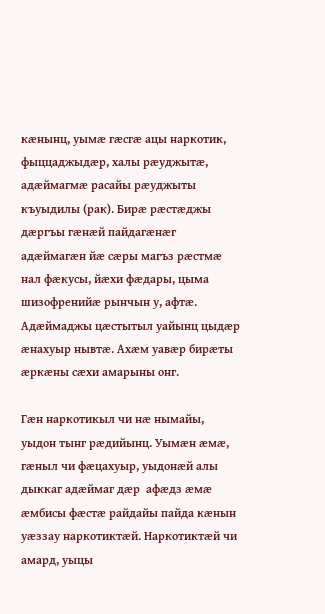кæнынц, уымæ гæсгæ ацы наркотик, фыццаджыдæр, халы рæуджытæ, адæймагмæ расайы рæуджыты къуыдилы (рак). Бирæ рæстæджы дæргъы гæнæй пайдагæнæг адæймагæн йæ сæры магъз рæстмæ нал фæкусы, йæхи фæдары, цыма шизофренийæ рынчын у, афтæ. Адæймаджы цæстытыл уайынц цыдæр æнахуыр нывтæ. Ахæм уавæр бирæты æркæны сæхи амарыны онг.

Гæн наркотикыл чи нæ нымайы, уыдон тынг рæдийынц. Уымæн æмæ, гæныл чи фæцахуыр, уыдонæй алы дыккаг адæймаг дæр  афæдз æмæ æмбисы фæстæ райдайы пайда кæнын уæззау наркотиктæй. Наркотиктæй чи амард, уыцы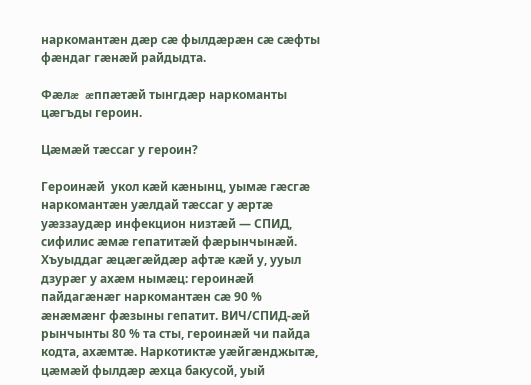наркомантæн дæр сæ фылдæрæн сæ сæфты фæндаг гæнæй райдыдта.

Фæлæ  æппæтæй тынгдæр наркоманты цæгъды героин.

Цæмæй тæссаг у героин?

Героинæй  укол кæй кæнынц, уымæ гæсгæ наркомантæн уæлдай тæссаг у æртæ уæззаудæр инфекцион низтæй — СПИД, сифилис æмæ гепатитæй фæрынчынæй. Хъуыддаг æцæгæйдæр афтæ кæй у, ууыл дзурæг у ахæм нымæц: героинæй пайдагæнæг наркомантæн сæ 90 % æнæмæнг фæзыны гепатит. ВИЧ/СПИД-æй рынчынты 80 % та сты, героинæй чи пайда кодта, ахæмтæ. Наркотиктæ уæйгæнджытæ, цæмæй фылдæр æхца бакусой, уый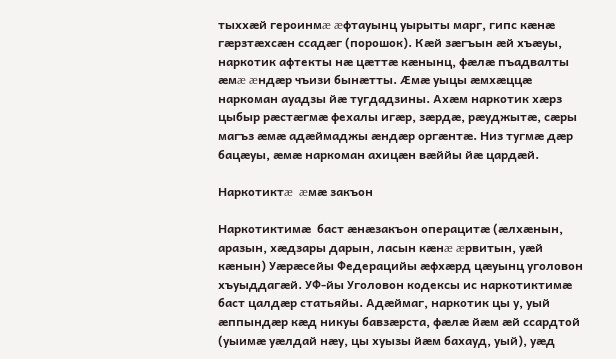тыххæй героинмæ æфтауынц уырыты марг, гипс кæнæ гæрзтæхсæн ссадæг (порошок). Кæй зæгъын æй хъæуы, наркотик афтекты нæ цæттæ кæнынц, фæлæ пъадвалты æмæ æндæр чъизи бынæтты. Æмæ уыцы æмхæццæ наркоман ауадзы йæ тугдадзины. Ахæм наркотик хæрз цыбыр рæстæгмæ фехалы игæр, зæрдæ, рæуджытæ, сæры магъз æмæ адæймаджы æндæр оргæнтæ. Низ тугмæ дæр бацæуы, æмæ наркоман ахицæн вæййы йæ цардæй.

Наркотиктæ  æмæ закъон

Наркотиктимæ  баст æнæзакъон операцитæ (æлхæнын, аразын, хæдзары дарын, ласын кæнæ æрвитын, уæй кæнын) Уæрæсейы Федерацийы æфхæрд цæуынц уголовон хъуыддагæй. УФ-йы Уголовон кодексы ис наркотиктимæ баст цалдæр статьяйы. Адæймаг, наркотик цы у, уый æппындæр кæд никуы бавзæрста, фæлæ йæм æй ссардтой (уыимæ уæлдай нæу, цы хуызы йæм бахауд, уый), уæд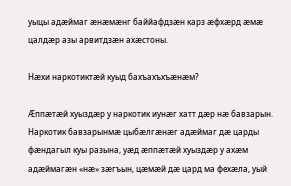уыцы адæймаг æнæмæнг баййафдзæн карз æфхæрд æмæ цалдæр азы арвитдзæн ахæстоны.

Нæхи наркотиктæй куыд бахъахъхъæнæм?

Æппæтæй хуыздæр у наркотик иунæг хатт дæр нæ бавзарын. Наркотик бавзарынмæ цыбæлгæнæг адæймаг дæ царды фæндагыл куы разына, уæд æппæтæй хуыздæр у ахæм адæймагæн «нæ» зæгъын, цæмæй дæ цард ма фехæла, уый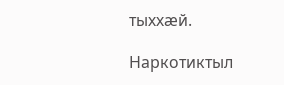тыххæй.

Наркотиктыл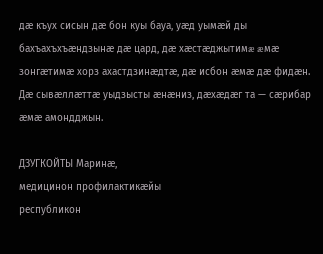дæ къух сисын дæ бон куы бауа, уæд уымæй ды бахъахъхъæндзынæ дæ цард, дæ хæстæджытимæ æмæ зонгæтимæ хорз ахастдзинæдтæ, дæ исбон æмæ дæ фидæн. Дæ сывæллæттæ уыдзысты æнæниз, дæхæдæг та — сæрибар æмæ амондджын.

ДЗУГКОЙТЫ Маринæ,
медицинон профилактикæйы
республикон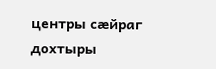центры сæйраг дохтыры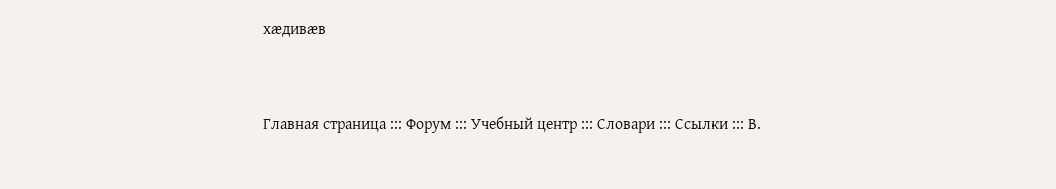хæдивæв


Главная страница ::: Форум ::: Учебный центр ::: Словари ::: Ссылки ::: В.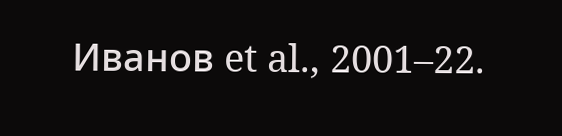Иванов et al., 2001–22.